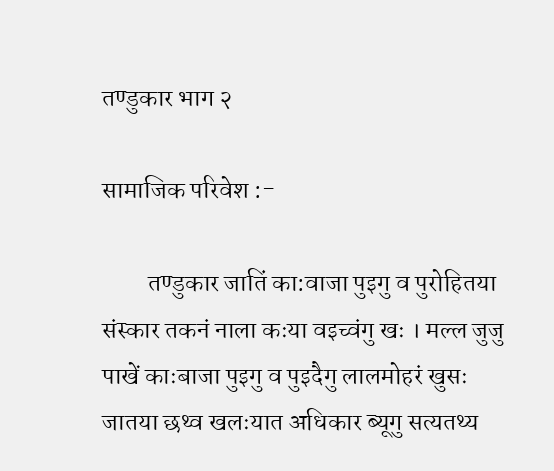तण्डुकार भाग २

सामाजिक परिवेश :-

         तण्डुकार जातिं का:वाजा पुइगु व पुरोहितया संस्कार तकनं नाला कःया वइच्वंगु खः । मल्ल जुजु पाखें काःबाजा पुइगु व पुइदैगु लालमोहरं खुसः जातया छथ्व खलःयात अधिकार ब्यूगु सत्यतथ्य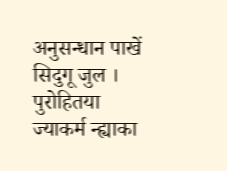अनुसन्धान पाखें सिदुगू जुल । पुरोहितया ज्याकर्म न्ह्याका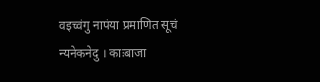वइच्वंगु नापंया प्रमाणित सूचं न्यनेकनेदु । काःबाजा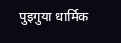पुइगुया धार्मिक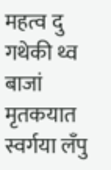महत्व दु गथेकी थ्व बाजां मृतकयात स्वर्गया लँपु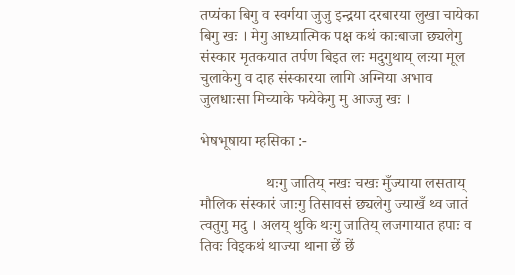तप्यंका बिगु व स्वर्गया जुजु इन्द्रया दरबारया लुखा चायेका बिगु खः । मेगु आध्यात्मिक पक्ष कथं काःबाजा छ्यलेगु संस्कार मृतकयात तर्पण बिइत लः मदुगुथाय् लःया मूल चुलाकेगु व दाह संस्कारया लागि अग्निया अभाव जुलधाःसा मिच्याके फयेकेगु मु आज्जु खः ।

भेषभूषाया म्हसिका :-

                 थःगु जातिय् नखः चखः मुँज्याया लसताय् मौलिक संस्कारं जाःगु तिसावसं छ्यलेगु ज्याखँ थ्व जातं त्वतुगु मदु । अलय् थुकि थःगु जातिय् लजगायात हपाः व तिवः विइकथं थाज्या थाना छें छें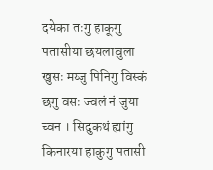दयेका तःगु हाकूगु पतासीया छयलावुला खुसः मय्जु पिनिगु विस्कं छगु वसः ज्वलं नं जुया च्वन । सिदुकथं ह्यांगु किनारया हाकुगु पतासी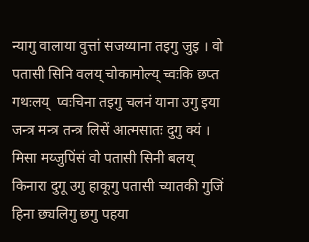न्यागु वालाया वुत्तां सजय्याना तइगु जुइ । वो पतासी सिनि वलय् चोकामोल्य् च्वःकि छप्त गथःलय्  प्वःचिना तइगु चलनं याना उगु इया जन्त्र मन्त्र तन्त्र लिसें आत्मसातः दुगु क्यं । मिसा मय्जुपिंसं वो पतासी सिनी बलय् किनारा दुगू उगु हाकूगु पतासी च्यातकी गुजिं हिना छ्यलिगु छगु पहया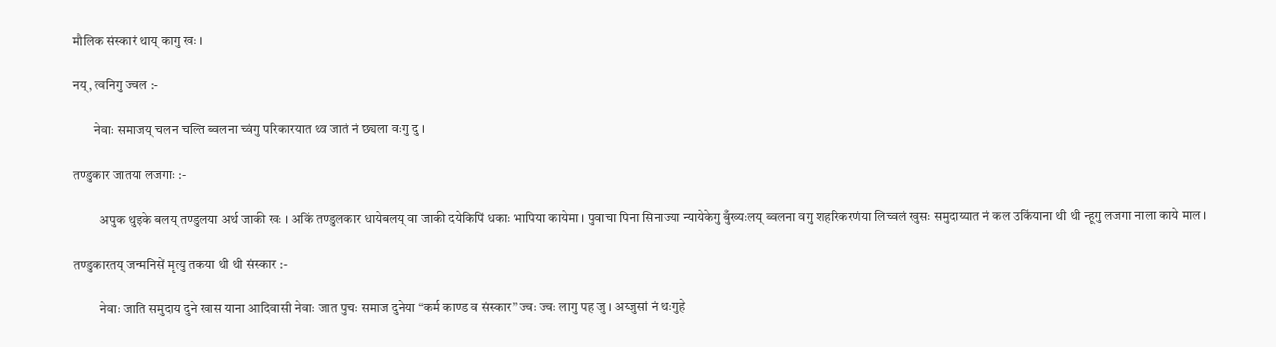मौलिक संस्कारं थाय् कागु खः ।

नय्, त्वनिगु ज्वल :-

        नेवाः समाजय् चलन चल्ति ब्वलना च्वंगु परिकारयात थ्व जातं नं छ्यला वःगु दु ।

तण्डुकार जातया लजगाः :-

          अपुक थुइके बलय् तण्डुलया अर्थ जाकी खः । अकिं तण्डुलकार धायेबलय् वा जाकी दयेकिपिं धकाः भापिया कायेमा । पुवाचा पिना सिनाज्या न्यायेकेगु बुँख्यःलय् ब्वलना वगु शहरिकरणंया लिच्वलं खुसः समुदाय्यात नं कल उकिंयाना थी थी न्हूगु लजगा नाला काये माल ।

तण्डुकारतय् जन्मनिसें मृत्यु तकया थी थी संस्कार :-

          नेवाः जाति समुदाय दुने खास याना आदिवासी नेवाः जात पुचः समाज दुनेया “कर्म काण्ड व संस्कार” ज्वः ज्वः लागु पह जु । अय्जुसां नं थःगुहे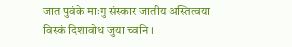जात पुवंके माःगु संस्कार जातीय अस्तित्वया विस्कं दिशावोध जुया च्वनि ।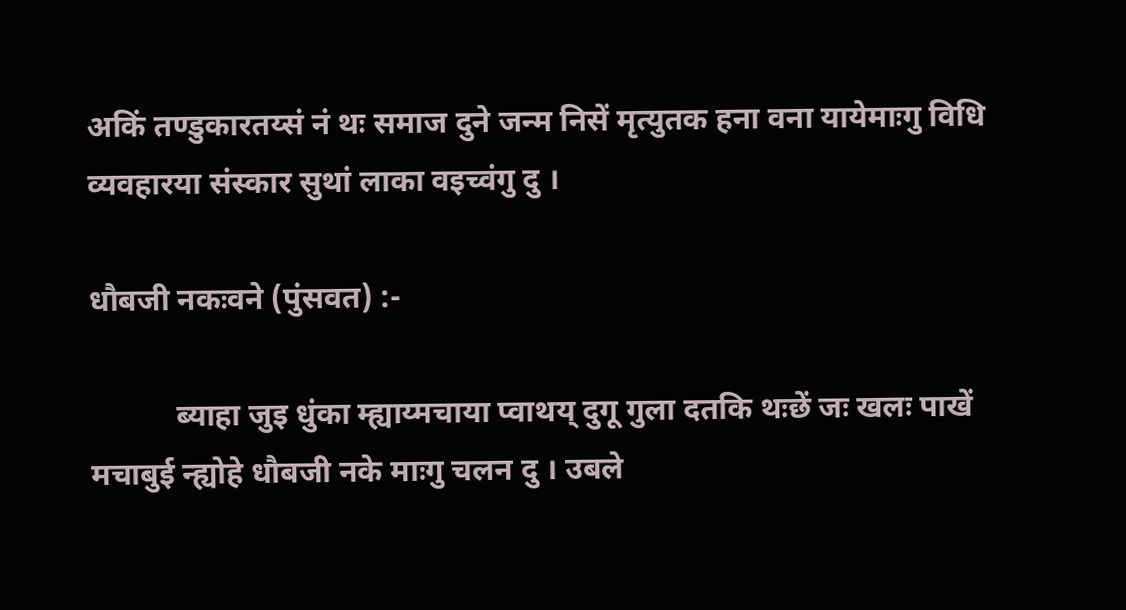अकिं तण्डुकारतय्सं नं थः समाज दुने जन्म निसें मृत्युतक हना वना यायेमाःगु विधि व्यवहारया संस्कार सुथां लाका वइच्वंगु दु ।

धौबजी नकःवने (पुंसवत) :-

           ब्याहा जुइ धुंका म्ह्याय्मचाया प्वाथय् दुगू गुला दतकि थःछें जः खलः पाखें मचाबुई न्ह्योहे धौबजी नके माःगु चलन दु । उबले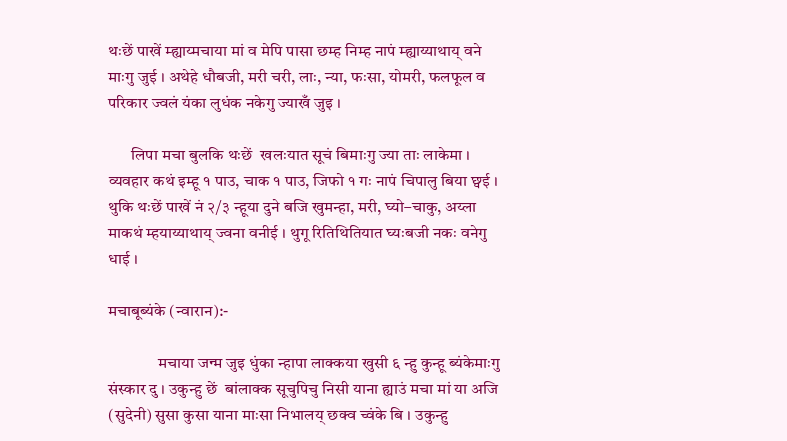थःछें पाखें म्ह्याय्मचाया मां व मेपि पासा छम्ह निम्ह नापं म्ह्याय्याथाय् वने माःगु जुई । अथेहे धौबजी, मरी चरी, लाः, न्या, फःसा, योमरी, फलफूल व परिकार ज्वलं यंका लुधंक नकेगु ज्याखँ जुइ ।

       लिपा मचा बुलकि थःछें  खलःयात सूचं बिमाःगु ज्या ताः लाकेमा । व्यवहार कथं इम्हू १ पाउ, चाक १ पाउ, जिफो १ गः नापं चिपालु बिया छ्वई । थुकि थःछें पाखें नं २/३ न्हूया दुने बजि खुमन्हा, मरी, घ्यो–चाकु, अय्ला माकथं म्हयाय्याथाय् ज्वना वनीई । थुगू रितिथितियात घ्यःबजी नकः वनेगु धाई ।

मचाबूब्यंके (न्वारान):-

               मचाया जन्म जुइ धुंका न्हापा लाक्कया खुसी ६ न्हु कुन्हू ब्यंकेमाःगु संस्कार दु । उकुन्हु छें  बांलाक्क सूचुपिचु निसी याना ह्याउं मचा मां या अजि (सुदेनी) सुसा कुसा याना माःसा निभालय् छक्व च्वंके बि । उकुन्हु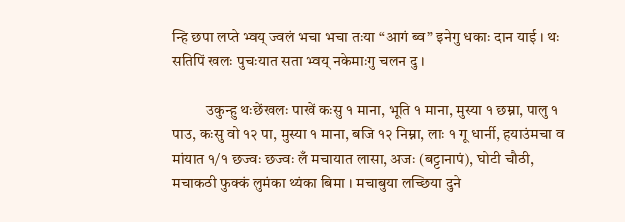न्हि छपा लप्ते भ्वय् ज्वलं भचा भचा तःया “आगं ब्व” इनेगु धकाः दान याई । थः सतिपिं खलः पुचःयात सता भ्वय् नकेमाःगु चलन दु ।

           उकुन्हु थःछेंखलः पाखें कःसु १ माना, भूति १ माना, मुस्या १ छम्ना, पालु १ पाउ, कःसु वो १२ पा, मुस्या १ माना, बजि १२ निम्ना, लाः १ गू धार्नी, हयाउंमचा व मांयात १/१ छज्वः छज्वः लँ मचायात लासा, अजः (बट्टानापं), घोटी चौठी, मचाकठी फुक्कं लुमंका थ्यंका बिमा । मचाबुया लच्छिया दुने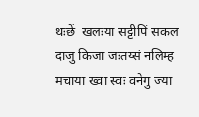थःछें  खलःया सट्टीपिं सकल दाजु किजा जःतय्सं नलिम्ह मचाया ख्वा स्वः वनेगु ज्या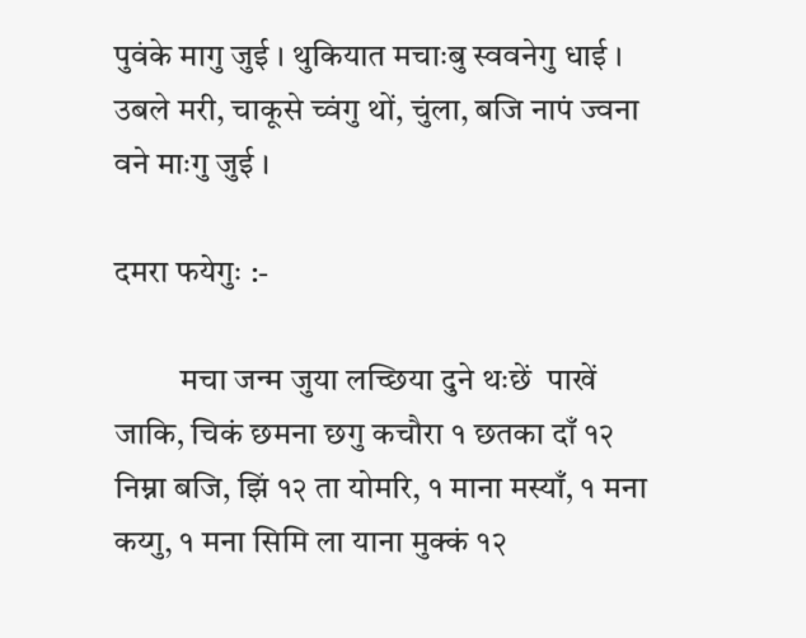पुवंके मागु जुई । थुकियात मचाःबु स्ववनेगु धाई । उबले मरी, चाकूसे च्वंगु थों, चुंला, बजि नापं ज्वना वने माःगु जुई ।

दमरा फयेगुः :-

          मचा जन्म जुया लच्छिया दुने थःछें  पाखें जाकि, चिकं छमना छगु कचौरा १ छतका दाँ १२ निम्ना बजि, झिं १२ ता योमरि, १ माना मस्याँ, १ मना कय्गु, १ मना सिमि ला याना मुक्कं १२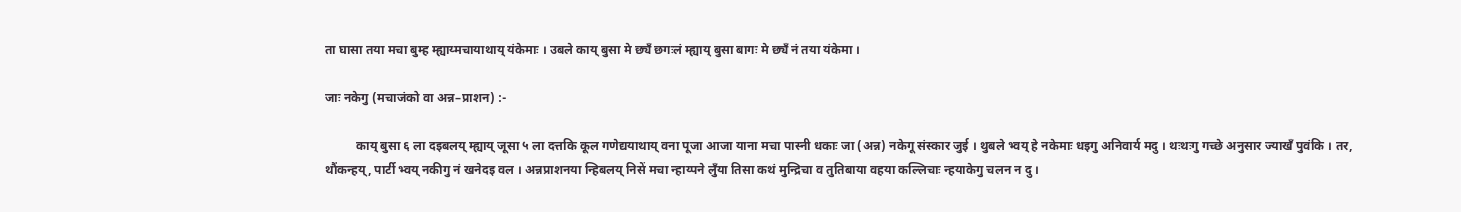ता घासा तया मचा बुम्ह म्ह्याय्मचायाथाय् यंकेमाः । उबले काय् बुसा मे छ्यँ छगःलं म्ह्याय् बुसा बागः मे छ्यँ नं तया यंकेमा ।

जाः नकेगु (मचाजंको वा अन्न–प्राशन) :-

          काय् बुसा ६ ला दइबलय् म्ह्याय् जूसा ५ ला दत्तकि कूल गणेद्ययाथाय् वना पूजा आजा याना मचा पास्नी धकाः जा (अन्न) नकेगू संस्कार जुई । थुबले भ्वय् हे नकेमाः धइगु अनिवार्य मदु । थःथःगु गच्छे अनुसार ज्याखँ पुवंकि । तर, थौंकन्हय्, पार्टी भ्वय् नकीगु नं खनेदइ वल । अन्नप्राशनया न्हिबलय् निसें मचा न्हाय्पने लुँया तिसा कथं मुन्द्रिचा व तुतिबाया वहया कल्लिचाः न्हयाकेगु चलन न दु ।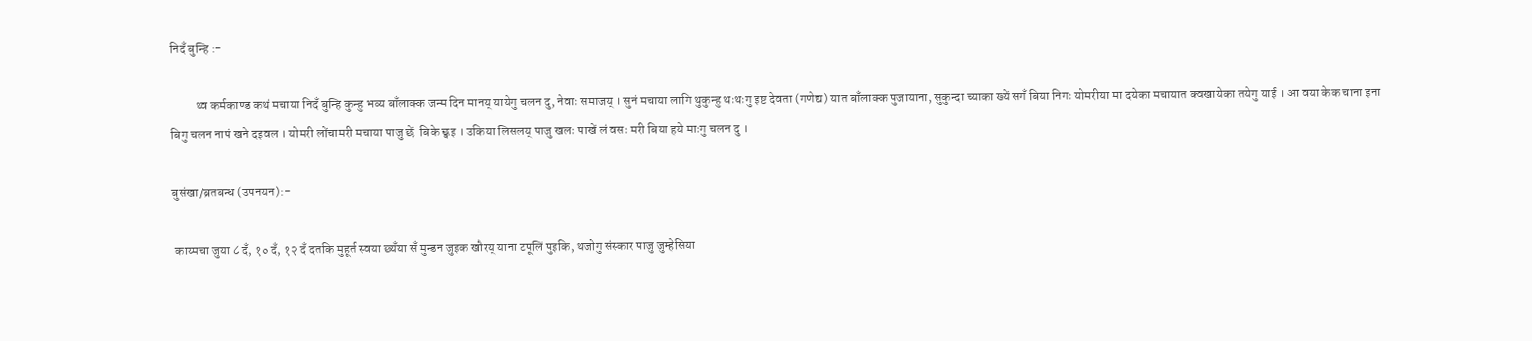निदँ बुन्हि :-

          थ्व कर्मकाण्ड कथं मचाया निदँ बुन्हि कुन्हु भव्य बाँलाक्क जन्म दिन मानय् यायेगु चलन दु, नेवाः समाजय् । सुनं मचाया लागि थुकुन्हु थःथःगु इष्ट देवता (गणेद्य) यात बाँलाक्क पुजायाना, सुकुन्दा च्याका ख्यें सगँ बिया निगः योमरीया मा दयेका मचायात क्वखायेका तयेगु याई । आ वया केक चाना इना बिगु चलन नापं खने दइवल । योमरी लोंचामरी मचाया पाजु छें  बिके छ्वइ । उकिया लिसलय् पाजु खलः पाखें लं वसः मरी बिया हये माःगु चलन दु ।

बुसंखा/ब्रतबन्ध (उपनयन):-

 काय्मचा जुया ८ दँ, १० दँ, १२ दँ दतकि मुहूर्त स्वया छ्यँया सँ मुन्डन जुइक खौरय् याना टपूलिं पुइकि, थजोगु संस्कार पाजु जुम्हेसिया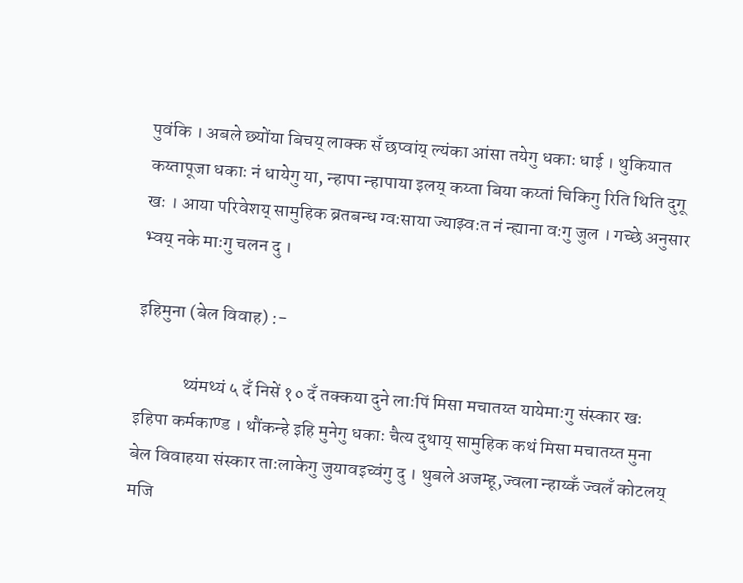पुवंकि । अबले छ्योंया बिचय् लाक्क सँ छप्वांय् ल्यंका आंसा तयेगु धकाः धाई । थुकियात कय्तापूजा धकाः नं धायेगु या, न्हापा न्हापाया इलय् कय्ता बिया कय्तां चिकिगु रिति थिति दुगू खः । आया परिवेशय् सामुहिक ब्रतबन्ध ग्वःसाया ज्याझ्वःत नं न्ह्याना वःगु जुल । गच्छे अनुसार भ्वय् नके माःगु चलन दु ।

इहिमुना (बेल विवाह) :-

             थ्यंमथ्यं ५ दँ निसें १० दँ तक्कया दुने लाःपिं मिसा मचातय्त यायेमाःगु संस्कार खः इहिपा कर्मकाण्ड । थौंकन्हे इहि मुनेगु धकाः चैत्य दुथाय् सामुहिक कथं मिसा मचातय्त मुना बेल विवाहया संस्कार ताःलाकेगु जुयावइच्वंगु दु । थुबले अजम्हू,ज्वला न्हाय्कँ ज्वलँ कोटलय् मजि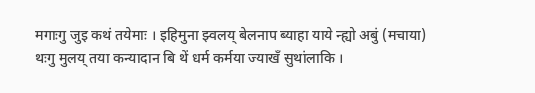मगाःगु जुइ कथं तयेमाः । इहिमुना झ्वलय् बेलनाप ब्याहा याये न्ह्यो अबुं (मचाया) थःगु मुलय् तया कन्यादान बि थें धर्म कर्मया ज्याखँ सुथांलाकि ।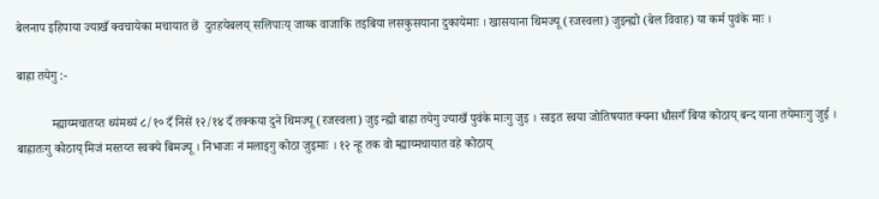बेलनाप इहिपाया ज्याखँ क्वचायेका मचायात छें  दुतहयेबलय् सलिपाःय् जाय्क वाजाकि तइबिया लसकुसयाना दुकायेमाः । खासयाना थिमज्यू (रजस्वला) जुइन्ह्यो (बेल विवाह) या कर्म पुवंके माः ।

बाह्रा तयेगु :-

           म्ह्याय्मचातय्त थ्यंमथ्यं ८/१० दँ निसें १२/१४ दँ तक्कया दुने थिमज्यू (रजस्वला) जुइ न्ह्यो बाह्रा तयेगु ज्याखँ पुवंके माःगु जुइ । साइत स्वया जोतिषयात क्यना धौसगँ बिया कोठाय् बन्द याना तयेमाःगु जुई । बाह्रातःगु कोठाय् मिजं मस्तय्त स्वक्ये बिमज्यू । निभाजः नं मलाइगु कोठा जुइमाः । १२ न्हू तक वो म्ह्याय्मचायात वहे कोठाय्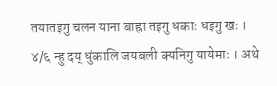तयातइगु चलन याना बाह्रा तइगु धकाः धइगु खः । ४/६ न्हु दय् धुंकालि जयबली क्यनिगु यायेमाः । अथे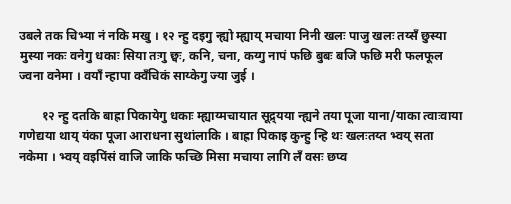उबले तक चिभ्या नं नकि मखु । १२ न्हु दइगु न्ह्यो म्ह्याय् मचाया निनी खलः पाजु खलः तय्सँ छुस्या मुस्या नकः वनेगु धकाः सिया तःगु छ्वः, कनि, चना, कय्गु नापं फछि बुबः बजि फछि मरी फलफूल ज्वना वनेमा । वयाँ न्हापा क्वँचिकं साय्केगु ज्या जुई ।

       १२ न्हु दतकि बाह्रा पिकायेगु धकाः म्ह्याय्मचायात सूद्र्यया न्ह्यने तया पूजा याना/याका त्वाःवाया गणेद्यया थाय् यंका पूजा आराधना सुथांलाकि । बाह्रा पिकाइ कुन्हु न्हि थः खलःतय्त भ्वय् सता नकेमा । भ्वय् वइपिंसं वाजि जाकि फच्छि मिसा मचाया लागि लँ वसः छप्व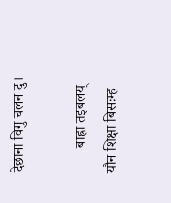देछाना विगु चलन दु।

       बाह्रा तइबलय् यौन शिक्षा बिसःम्ह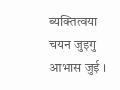ब्यक्तित्वया चयन जुइगु आभास जुई ।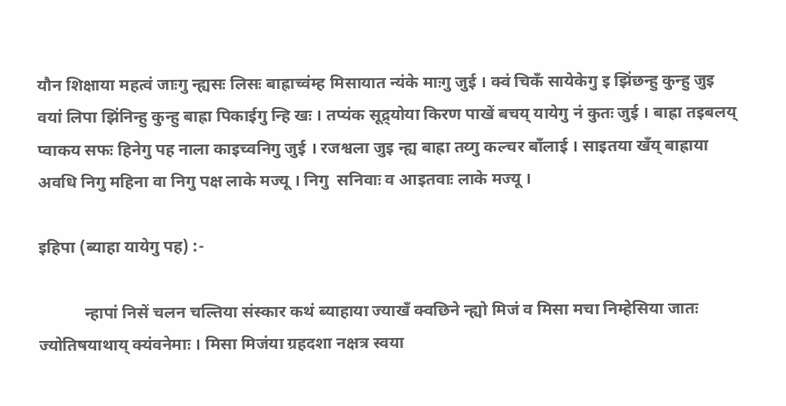यौन शिक्षाया महत्वं जाःगु न्ह्यसः लिसः बाह्राच्वंम्ह मिसायात न्यंके माःगु जुई । क्वं चिकँ सायेकेगु इ झिंछन्हु कुन्हु जुइ वयां लिपा झिंनिन्हु कुन्हु बाह्रा पिकाईगु न्हि खः । तप्यंक सूद्र्योया किरण पाखें बचय् यायेगु नं कुतः जुई । बाह्रा तइबलय् प्वाकय सफः हिनेगु पह नाला काइच्वनिगु जुई । रजश्वला जुइ न्ह्य बाह्रा तय्गु कल्चर बाँलाई । साइतया खँय् बाह्राया अवधि निगु महिना वा निगु पक्ष लाके मज्यू । निगु  सनिवाः व आइतवाः लाके मज्यू ।

इहिपा (ब्याहा यायेगु पह) :-

           न्हापां निसें चलन चल्तिया संस्कार कथं ब्याहाया ज्याखँ क्वछिने न्ह्यो मिजं व मिसा मचा निम्हेसिया जातः ज्योतिषयाथाय् क्यंवनेमाः । मिसा मिजंया ग्रहदशा नक्षत्र स्वया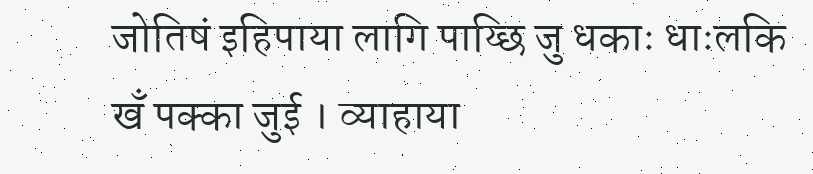जोतिषं इहिपाया लागि पाय्छि जु धकाः धाःलकि खँ पक्का जुई । व्याहाया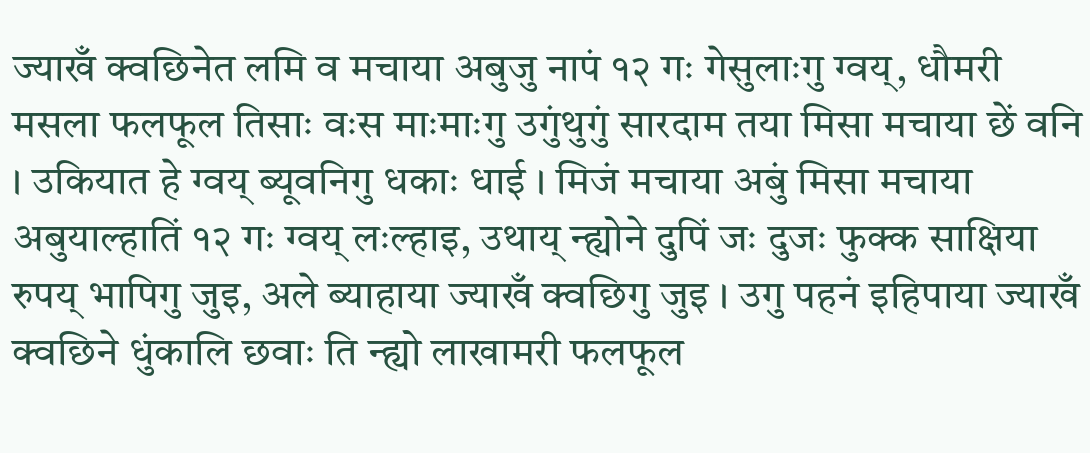ज्याखँ क्वछिनेत लमि व मचाया अबुजु नापं १२ गः गेसुलाःगु ग्वय्, धौमरी मसला फलफूल तिसाः वःस माःमाःगु उगुंथुगुं सारदाम तया मिसा मचाया छें वनि । उकियात हे ग्वय् ब्यूवनिगु धकाः धाई । मिजं मचाया अबुं मिसा मचाया अबुयाल्हातिं १२ गः ग्वय् लःल्हाइ, उथाय् न्ह्योने दुपिं जः दुजः फुक्क साक्षिया रुपय् भापिगु जुइ, अले ब्याहाया ज्याखँ क्वछिगु जुइ । उगु पहनं इहिपाया ज्याखँ क्वछिने धुंकालि छवाः ति न्ह्यो लाखामरी फलफूल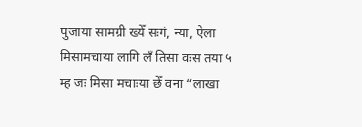पुजाया सामग्री ख्येँ सःगं, न्या, ऐला मिसामचाया लागि लँ तिसा वःस तया ५ म्ह जः मिसा मचाःया छेँ वना “लाखा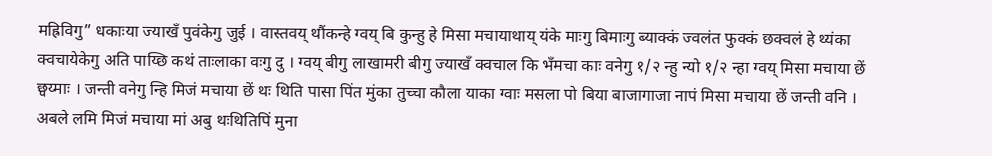मह्रिविगु” धकाःया ज्याखँ पुवंकेगु जुई । वास्तवय् थौंकन्हे ग्वय् बि कुन्हु हे मिसा मचायाथाय् यंके माःगु बिमाःगु ब्याक्कं ज्वलंत फुक्कं छक्वलं हे थ्यंका क्वचायेकेगु अति पाय्छि कथं ताःलाका वःगु दु । ग्वय् बीगु लाखामरी बीगु ज्याखँ क्वचाल कि भँमचा काः वनेगु १/२ न्हु न्यो १/२ न्हा ग्वय् मिसा मचाया छें छ्वय्माः । जन्ती वनेगु न्हि मिजं मचाया छें थः थिति पासा पिंत मुंका तुच्चा कौला याका ग्वाः मसला पो बिया बाजागाजा नापं मिसा मचाया छें जन्ती वनि । अबले लमि मिजं मचाया मां अबु थःथितिपिं मुना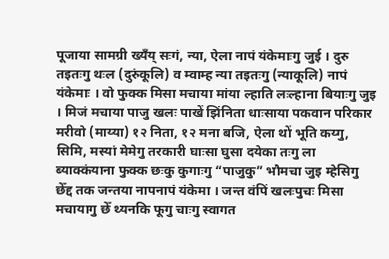पूजाया सामग्री ख्यँय् सःगं, न्या, ऐला नापं यंकेमाःगु जुई । दुरु तइतःगु थःल (दुरुंकूलि) व म्वाम्ह न्या तइतःगु (न्याकूलि) नापं यंकेमाः । वो फुक्क मिसा मचाया मांया ल्हाति लःल्हाना बियाःगु जुइ । मिजं मचाया पाजु खलः पाखें झिंनिता धाःसाया पकवान परिकार मरीवो (माय्या) १२ निता, १२ मना बजि, ऐला थों भूति कय्गु, सिमि, मस्यां मेमेगु तरकारी घाःसा घुसा दयेका तःगु ला ब्याक्कंयाना फुक्क छःकु कुगाःगु “पाजुकु” भौमचा जुइ म्हेसिगु छेँद्द तक जन्तया नापनापं यंकेमा । जन्त वंपिं खलःपुचः मिसा मचायागु छेँ थ्यनकि फूगु चाःगु स्वागत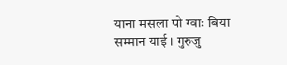याना मसला पो ग्वाः बिया सम्मान याई । गुरुजु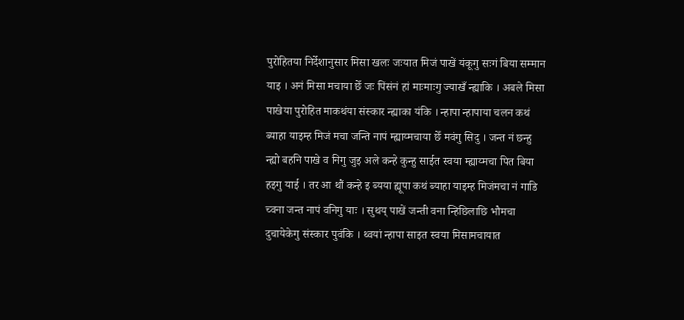पुरोहितया निर्देशानुसार मिसा खलः जःयात मिजं पाखें यंकूगु सःगं बिया सम्मान याइ । अनं मिसा मचाया छेँ जः पिंसंनं हां माःमाःगु ज्याखँ न्ह्याकि । अबले मिसा पाखेया पुरोहित माकथंया संस्कार न्ह्याका यंकि । न्हापा न्हापाया चलन कथं ब्याहा याइम्ह मिजं मचा जन्ति नापं म्ह्याय्मचाया छेँ मवंगु सिदु । जन्त नं छन्हु न्ह्यो बहनि पाखे व निगु जुइ अले कन्हे कुन्हु साईत स्वया म्ह्याय्मचा पित बिया  हइगु याई । तर आ थौं कन्हे इ ब्यया ह्यूपा कथं ब्याहा याइम्ह मिजंमचा नं गाडि च्वना जन्त नापं वनिगु याः । सुथय् पाखें जन्ती वना न्हिछिलाछि भौमचा दुचायेकेगु संस्कार पुवंकि । थ्वयां न्हापा साइत स्वया मिसामचायात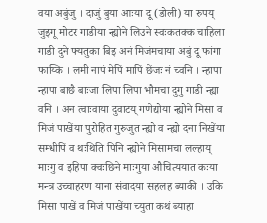वया अबुंजु । दाजुं बुया आःया दू (डोली) या रुपय् जुइगू मोटर गाडीया न्ह्योने लिउने स्वःकतक्क चाहिला गाडी दुने फ्यतुका बिइ अनं मिजंमचाया अबुं दू फांगा फाय्कि । लमी नापं मेपिं मापिं छेंजः नं च्वनि । न्हापा न्हापा बाछै बाःजा लिपा लिपा भौमचा दुगु गाडी न्ह्या वनि । अन त्वाःवाया दुवाटय् गणेद्योया न्ह्योने मिसा व मिजं पाखेंया पुरोहित गुरुजुत न्ह्यो व न्ह्यो दना निखेंया सम्धीपिं व थःथिति पिनि न्ह्योने मिसामचा लल्हाय् माःगु व इहिपा क्वःछिने माःगुया औचित्ययात कःया मन्त्र उच्चाहरण याना संवादया सहलह ब्याकी । उकि मिसा पाखें व मिजं पाखेंया च्युता कथं ब्याहा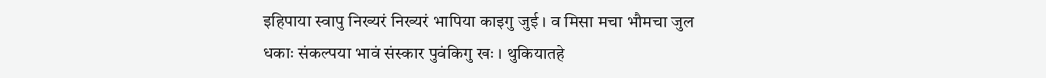इहिपाया स्वापु निख्यरं निख्यरं भापिया काइगु जुई । व मिसा मचा भौमचा जुल धकाः संकल्पया भावं संस्कार पुवंकिगु खः । थुकियातहे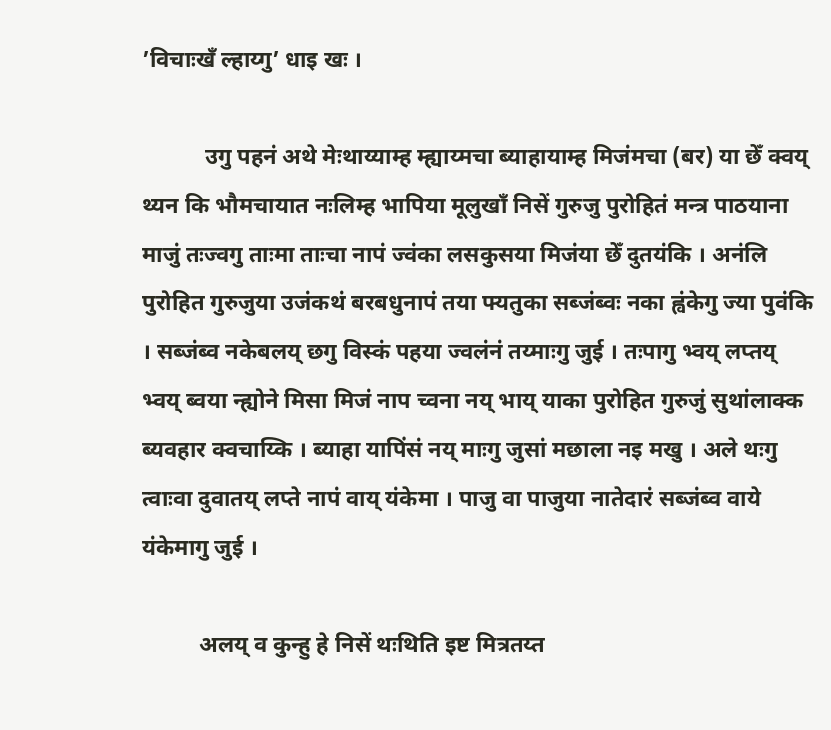’विचाःखँ ल्हाय्गु’ धाइ खः ।

           उगु पहनं अथे मेःथाय्याम्ह म्ह्याय्मचा ब्याहायाम्ह मिजंमचा (बर) या छेँ क्वय् थ्यन कि भौमचायात नःलिम्ह भापिया मूलुखाँ निसें गुरुजु पुरोहितं मन्त्र पाठयाना माजुं तःज्वगु ताःमा ताःचा नापं ज्वंका लसकुसया मिजंया छेँ दुतयंकि । अनंलि पुरोहित गुरुजुया उजंकथं बरबधुनापं तया फ्यतुका सब्जंब्वः नका ह्वंकेगु ज्या पुवंकि । सब्जंब्व नकेबलय् छगु विस्कं पहया ज्वलंनं तय्माःगु जुई । तःपागु भ्वय् लप्तय् भ्वय् ब्वया न्ह्योने मिसा मिजं नाप च्वना नय् भाय् याका पुरोहित गुरुजुं सुथांलाक्क ब्यवहार क्वचाय्कि । ब्याहा यापिंसं नय् माःगु जुसां मछाला नइ मखु । अले थःगु त्वाःवा दुवातय् लप्ते नापं वाय् यंकेमा । पाजु वा पाजुया नातेदारं सब्जंब्व वाये यंकेमागु जुई ।

          अलय् व कुन्हु हे निसें थःथिति इष्ट मित्रतय्त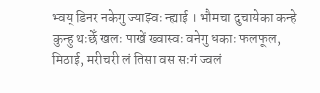भ्वय् डिनर नकेगु ज्याझ्वः न्ह्याई । भौमचा दुचायेका कन्हे कुन्हु थःछेँ खलः पाखें ख्वास्वः वनेगु धकाः फलफूल, मिठाई, मरीचरी लं तिसा वस सःगं ज्वलं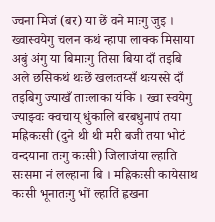ज्वना मिजं (बर) या छें वने माःगु जुइ । ख्वास्वयेगु चलन कथं न्हापा लाक्क मिसाया अबुं अंगु या बिमाःगु तिसा बिया दाँ तइबि अले छसिकथं थःछें खलःतय्सँ थःयस्से दाँ तइबिगु ज्याखँ ताःलाका यंकि । ख्वा स्वयेगु ज्याझ्वः क्वचाय् धुंकालि बरबधुनापं तया मह्रिकःसी (दुने थी थी मरी बजी तया भोटं वन्दयाना तःगु कःसी) जिलाजंया ल्हाति सःसमा नं लल्हाना बि । मह्रिकःसी कायेसाथ कःसी भूनातःगु भों ल्हातिं ह्वखना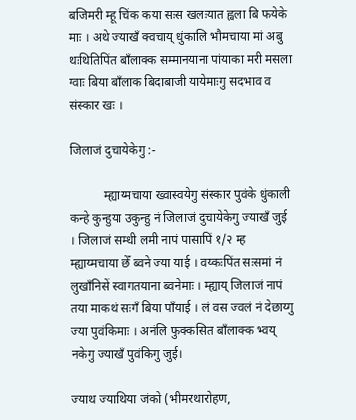बजिमरी म्हू चिंक कया सःस खलःयात ह्वला बि फयेके माः । अथे ज्याखँ क्वचाय् धुंकालि भौमचाया मां अबु थःथितिपिंत बाँलाक्क सम्मानयाना पांयाका मरी मसला ग्वाः बिया बाँलाक बिदाबाजी यायेमाःगु सदभाव व संस्कार खः ।

जिलाजं दुचायेकेगु :-

           म्ह्याय्मचाया ख्वास्वयेगु संस्कार पुवंके धुंकाली कन्हे कुन्हुया उकुन्हु नं जिलाजं दुचायेकेगु ज्याखँ जुई । जिलाजं सम्धी लमी नापं पासापिं १/२ म्ह म्ह्याय्मचाया छेँ ब्वने ज्या याई । वय्कःपिंत सःसमां नं लुखाँनिसें स्वागतयाना ब्वनेमाः । म्ह्याय् जिलाजं नापं तया माकथं सःगँ बिया पाँयाई । लं वस ज्वलं नं देछाय्गु ज्या पुवंकिमाः । अनंलि फुक्कसित बाँलाक्क भ्वय् नकेगु ज्याखँ पुवंकिगु जुई।

ज्याथ ज्याथिया जंको (भीमरथारोहण,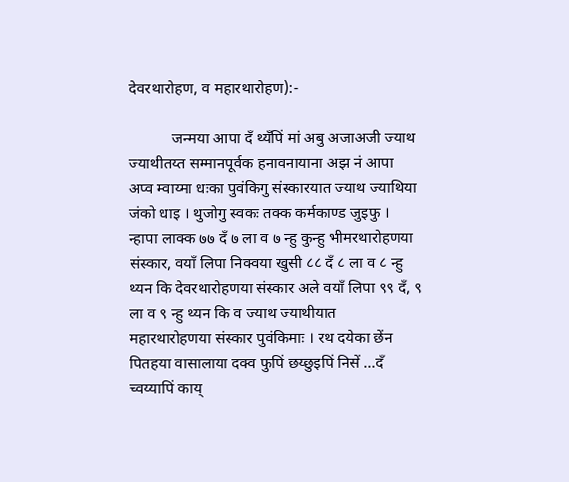देवरथारोहण, व महारथारोहण):-

           जन्मया आपा दँ थ्यँपिं मां अबु अजाअजी ज्याथ ज्याथीतय्त सम्मानपूर्वक हनावनायाना अझ नं आपा अप्व म्वाय्मा धःका पुवंकिगु संस्कारयात ज्याथ ज्याथिया जंको धाइ । थुजोगु स्वकः तक्क कर्मकाण्ड जुइफु । न्हापा लाक्क ७७ दँ ७ ला व ७ न्हु कुन्हु भीमरथारोहणया संस्कार, वयाँ लिपा निक्वया खुसी ८८ दँ ८ ला व ८ न्हु थ्यन कि देवरथारोहणया संस्कार अले वयाँ लिपा ९९ दँ, ९ ला व ९ न्हु थ्यन कि व ज्याथ ज्याथीयात  महारथारोहणया संस्कार पुवंकिमाः । रथ दयेका छेंन पितहया वासालाया दक्व फुपिं छय्छुइपिं निसें …दँ च्वय्यापिं काय्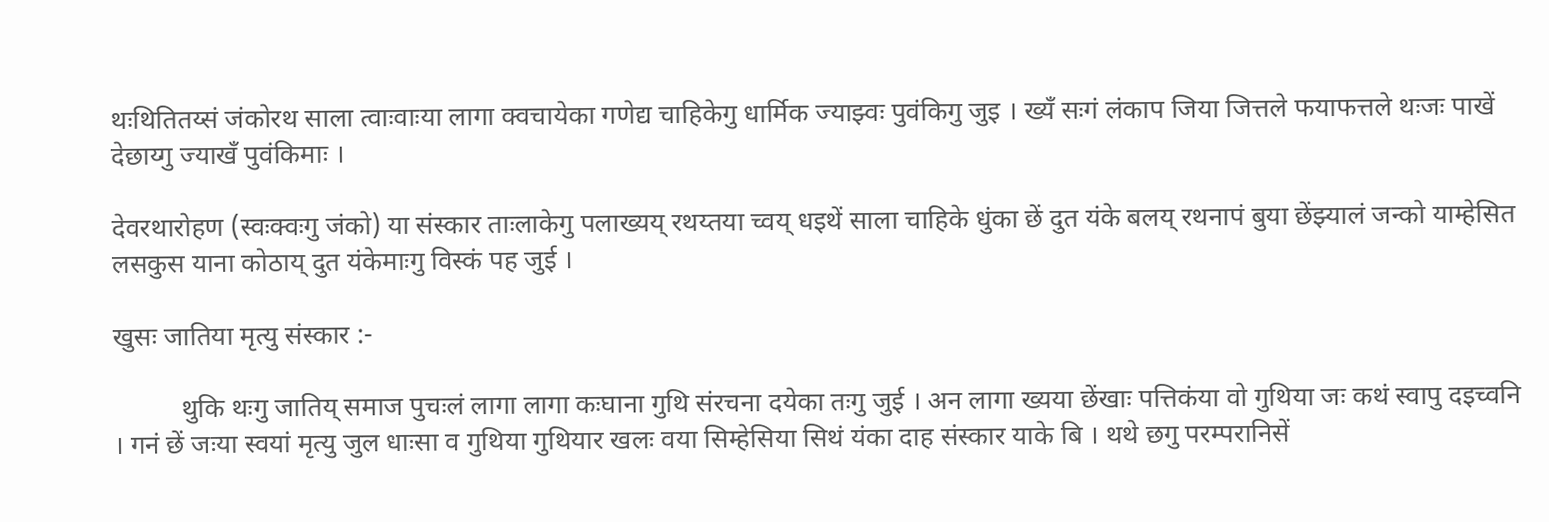थःथितितय्सं जंकोरथ साला त्वाःवाःया लागा क्वचायेका गणेद्य चाहिकेगु धार्मिक ज्याझ्वः पुवंकिगु जुइ । ख्यँ सःगं लंकाप जिया जित्तले फयाफत्तले थःजः पाखें देछाय्गु ज्याखँ पुवंकिमाः ।

देवरथारोहण (स्वःक्वःगु जंको) या संस्कार ताःलाकेगु पलाख्यय् रथय्तया च्वय् धइथें साला चाहिके धुंका छें दुत यंके बलय् रथनापं बुया छेंझ्यालं जन्को याम्हेसित लसकुस याना कोठाय् दुत यंकेमाःगु विस्कं पह जुई ।

खुसः जातिया मृत्यु संस्कार :-

          थुकि थःगु जातिय् समाज पुचःलं लागा लागा कःघाना गुथि संरचना दयेका तःगु जुई । अन लागा ख्यया छेंखाः पत्तिकंया वो गुथिया जः कथं स्वापु दइच्वनि । गनं छें जःया स्वयां मृत्यु जुल धाःसा व गुथिया गुथियार खलः वया सिम्हेसिया सिथं यंका दाह संस्कार याके बि । थथे छगु परम्परानिसें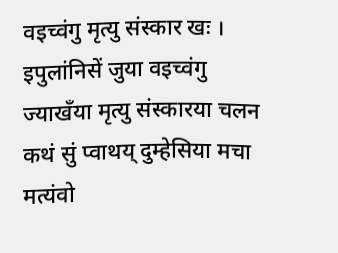वइच्वंगु मृत्यु संस्कार खः । इपुलांनिसें जुया वइच्वंगु ज्याखँया मृत्यु संस्कारया चलन कथं सुं प्वाथय् दुम्हेसिया मचा मत्यंवो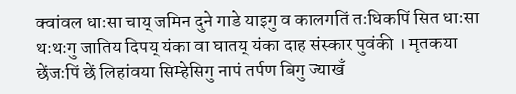क्वांवल धाःसा चाय् जमिन दुने गाडे याइगु व कालगतिं तःधिकपिं सित धाःसा थःथःगु जातिय दिपय् यंका वा घातय् यंका दाह संस्कार पुवंकी । मृतकया छेंजःपिं छें लिहांवया सिम्हेसिगु नापं तर्पण बिगु ज्याखँ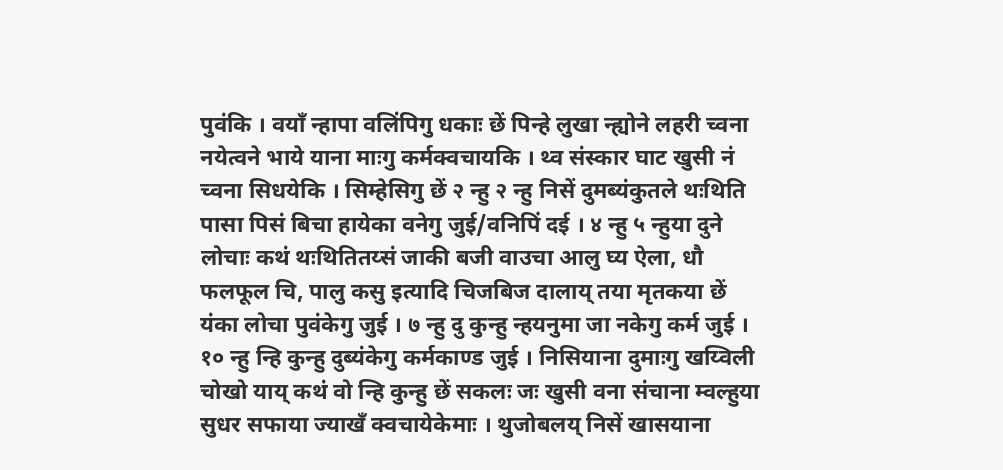पुवंकि । वयाँ न्हापा वलिंपिगु धकाः छें पिन्हे लुखा न्ह्योने लहरी च्वना नयेत्वने भाये याना माःगु कर्मक्वचायकि । थ्व संस्कार घाट खुसी नं च्वना सिधयेकि । सिम्हेसिगु छें २ न्हु २ न्हु निसें दुमब्यंकुतले थःथिति पासा पिसं बिचा हायेका वनेगु जुई/वनिपिं दई । ४ न्हु ५ न्हुया दुने लोचाः कथं थःथितितय्सं जाकी बजी वाउचा आलु घ्य ऐला, धौ फलफूल चि, पालु कसु इत्यादि चिजबिज दालाय् तया मृतकया छें यंका लोचा पुवंकेगु जुई । ७ न्हु दु कुन्हु न्हयनुमा जा नकेगु कर्म जुई । १० न्हु न्हि कुन्हु दुब्यंकेगु कर्मकाण्ड जुई । निसियाना दुमाःगु खय्विली चोखो याय् कथं वो न्हि कुन्हु छें सकलः जः खुसी वना संचाना म्वल्हुया सुधर सफाया ज्याखँ क्वचायेकेमाः । थुजोबलय् निसें खासयाना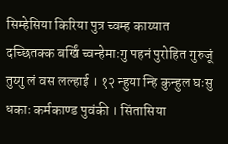सिम्हेसिया किरिया पुत्र च्वम्ह काय्यात दच्छितक्क बर्खिं च्वन्हेमाःगु पहनं पुरोहित गुरुजूं तुय्गु लं वस लल्हाई । १२ न्हुया न्हि कुन्हुल घःसु धकाः कर्मकाण्ड पुवंकी । सिंतासिया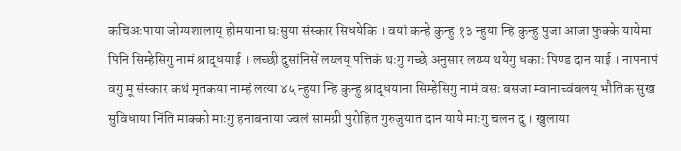कचिअःपाया जोग्यशालाय् होमयाना घःसुया संस्कार सिधयेकि । वयां कन्हे कुन्हु १३ न्हुया न्हि कुन्हु पुजा आजा फुक्के यायेमा पिनि सिम्हेसिगु नामं श्राद्धयाई । लच्छी दुसांनिसें लय्लय् पत्तिकं थःगु गच्छे अनुसार लय्प्य थयेगु धकाः पिण्ड दान याई । नापनापं वगु मू संस्कार कथं मृतकया नाम्हं लत्या ४५ न्हुया न्हि कुन्हु श्राद्धयाना सिम्हेसिगु नामं वसः बसजा म्वानाच्वंबलय् भौतिक सुख सुविधाया निंति माक्को माःगु हनाबनाया ज्वलं सामग्री पुरोहित गुरुजुयात दान याये माःगु चलन दु । खुलाया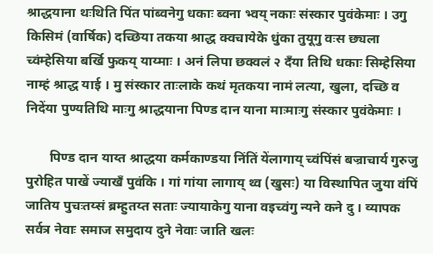श्राद्धयाना थःथिति पिंत पांब्वनेगु धकाः ब्वना भ्वय् नकाः संस्कार पुवंकेमाः । उगु किसिमं (वार्षिक) दच्छिया तकया श्राद्ध क्वचायेके धुंका तुयूगु वःस छ्यला च्वंम्हेसिया बर्खि फुकय् याय्माः । अनं लिपा छक्वलं २ दँया तिथि धकाः सिम्हेसिया नाम्हं श्राद्ध याई । मु संस्कार ताःलाके कथं मृतकया नामं लत्या, खुला, दच्छि व निदेंया पुण्यतिथि माःगु श्राद्धयाना पिण्ड दान याना माःमाःगु संस्कार पुवंकेमाः ।

       पिण्ड दान याय्त श्राद्धया कर्मकाण्डया निंतिं येंलागाय् च्वंपिंसं बज्राचार्य गुरुजु पुरोहित पाखें ज्याखँ पुवंकि । गां गांया लागाय् थ्व (खुसः) या विस्थापित जुया वंपिं जातिय पुचःतय्सं ब्रम्हुतय्त सताः ज्यायाकेगु याना वइच्वंगु न्यने कने दु । व्यापक सर्वत्र नेवाः समाज समुदाय दुने नेवाः जाति खलः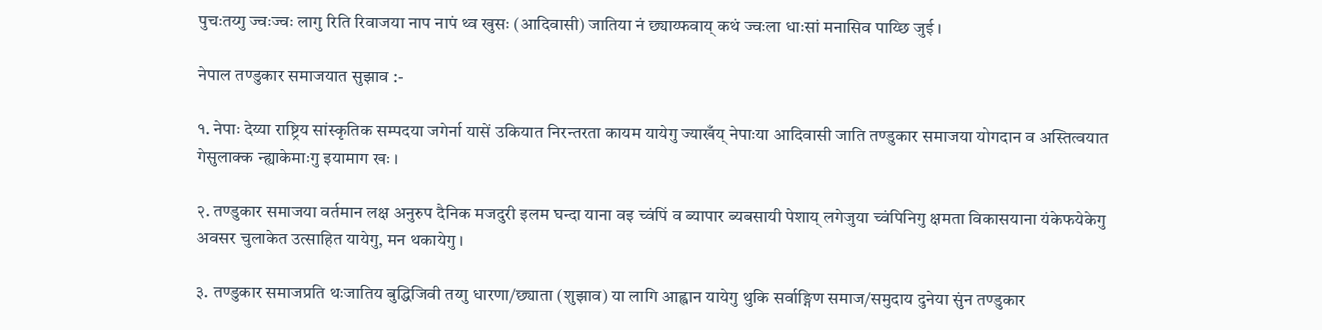पुचःतय्गु ज्वःज्वः लागु रिति रिवाजया नाप नापं थ्व खुसः (आदिवासी) जातिया नं छ्याय्फवाय् कथं ज्वःला धाःसां मनासिव पाय्छि जुई ।

नेपाल तण्डुकार समाजयात सुझाव :-

१. नेपाः देय्या राष्ट्रिय सांस्कृतिक सम्पदया जगेर्ना यासें उकियात निरन्तरता कायम यायेगु ज्याखँय् नेपाःया आदिवासी जाति तण्डुकार समाजया योगदान व अस्तित्वयात गेसुलाक्क न्ह्याकेमाःगु इयामाग खः ।

२. तण्डुकार समाजया वर्तमान लक्ष अनुरुप दैनिक मजदुरी इलम घन्दा याना वइ च्वंपिं व ब्यापार ब्यबसायी पेशाय् लगेजुया च्वंपिनिगु क्षमता विकासयाना यंकेफयेकेगु अवसर चुलाकेत उत्साहित यायेगु, मन थकायेगु ।

३. तण्डुकार समाजप्रति थःजातिय बुद्धिजिवी तय्गु धारणा/छ्याता (शुझाव) या लागि आह्वान यायेगु थुकि सर्वाङ्गिण समाज/समुदाय दुनेया सुंन तण्डुकार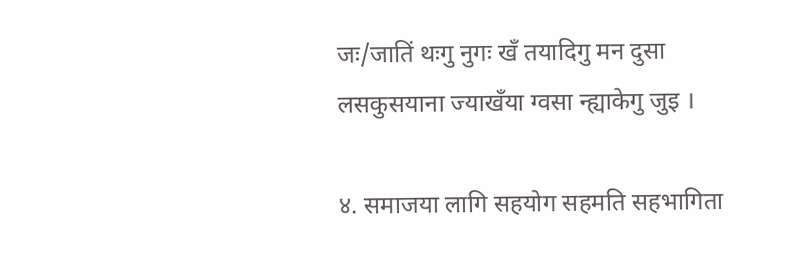जः/जातिं थःगु नुगः खँ तयादिगु मन दुसा लसकुसयाना ज्याखँया ग्वसा न्ह्याकेगु जुइ ।

४. समाजया लागि सहयोग सहमति सहभागिता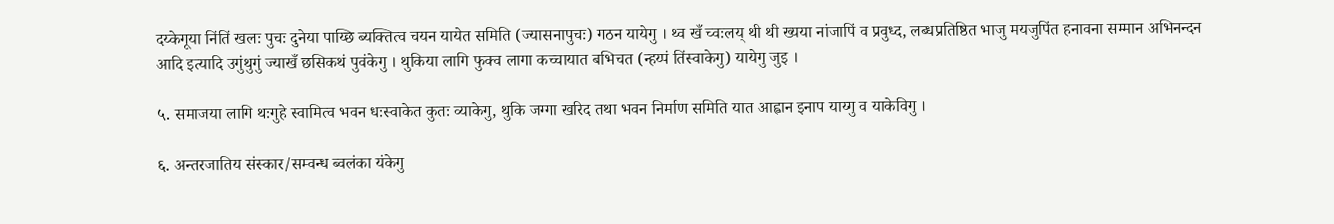दय्केगूया निंतिं खलः पुचः दुनेया पाय्छि ब्यक्तित्व चयन यायेत समिति (ज्यासनापुचः) गठन यायेगु । थ्व खँ च्वःलय् थी थी ख्यया नांजापिं व प्रवुध्द, लब्धप्रतिष्ठित भाजु मयजुपिंत हनावना सम्मान अभिनन्दन आदि इत्यादि उगुंथुगुं ज्याखँ छसिकथं पुवंकेगु । थुकिया लागि फुक्व लागा कच्चायात बभिचत (न्हय्पं तिंस्वाकेगु) यायेगु जुइ ।

५. समाजया लागि थःगुहे स्वामित्व भवन धःस्वाकेत कुतः व्याकेगु, थुकि जग्गा खरिद तथा भवन निर्माण समिति यात आह्वान इनाप याय्गु व याकेविगु ।

६. अन्तरजातिय संस्कार/सम्वन्ध ब्वलंका यंकेगु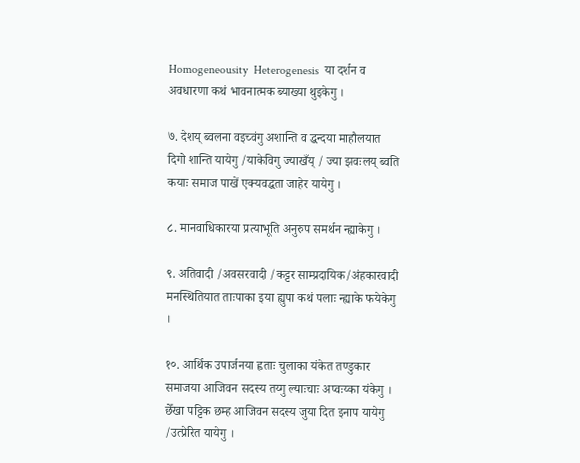Homogeneousity  Heterogenesis  या दर्शन व अवधारणा कथं भावनात्मक ब्याख्या थुइकेगु ।

७. देशय् ब्वलना वइच्वंगु अशान्ति व द्धन्दया माहौलयात दिगो शान्ति यायेगु /याकेविगु ज्याखँय् / ज्या झवःलय् ब्वति कयाः समाज पाखें एक्यवद्धता जाहेर यायेगु ।

८. मानवाधिकारया प्रत्याभूति अनुरुप समर्थन न्ह्याकेगु ।

९. अतिवादी /अवसरवादी /कट्टर साम्प्रदायिक/अंहकारवादी मनस्थितियात ताःपाका इया ह्युपा कथं पलाः न्ह्याके फयेकेगु ।

१०. आर्थिक उपार्जनया ह्वताः चुलाका यंकेत तण्डुकार समाजया आजिवन सदस्य तय्गु ल्याःचाः अप्वःय्का यंकेगु । छेँखा पट्टिक छम्ह आजिवन सदस्य जुया दित इनाप यायेगु /उत्प्रेरित यायेगु ।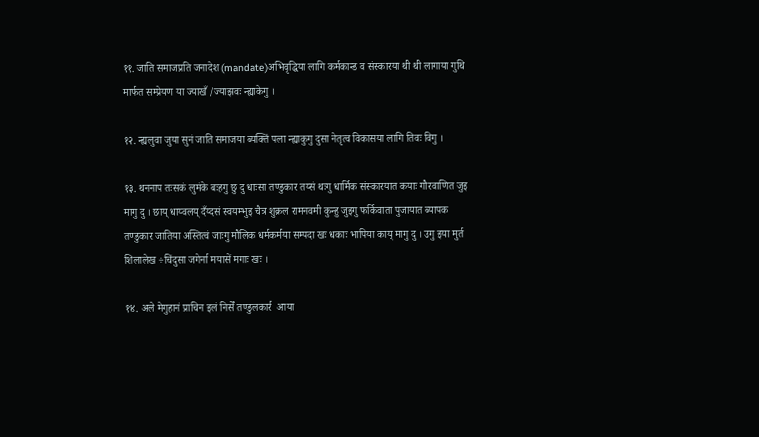११. जाति समाजप्रति जनादेश (mandate)अभिवृद्धिया लागि कर्मकान्ड व संस्कारया थी थी लागाया गुथि मार्फत सम्प्रेयण या ज्याखँ /ज्याझवः न्ह्याकेगु ।

१२. न्ह्यलुवा जुया सुनं जाति समाजया ब्यक्तिं पला न्ह्याकुगु दुसा नेतृत्व विकासया लागि तिवः विगु ।

१३. थननाप तःसकं लुमंके बःहगु छु दु धाःसा तण्डुकार तय्सं थःगु धार्मिक संस्कारयात कयाः गौरवाणित जुइ मागु दु । छाय् धाय्वलय् दँय्दसं स्वयम्भुइ चैत्र शुक्रल रामनवमी कुन्हु जुइगु फर्किवाता पुजायात ब्यापक तण्डुकार जातिया अस्तित्वं जाःगु मौलिक धर्मकर्मया सम्पदा खः धकाः भापिया काय् मागु दु । उगु इया मुर्त शिलालेख ÷चिंदुसा जगेर्ना मयासें मगाः खः ।

१४. अले मेगुहानं प्राचिन इलं निर्सें तण्डुलकार्र  आया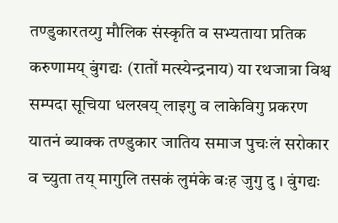तण्डुकारतय्गु मौलिक संस्कृति व सभ्यताया प्रतिक करुणामय् बुंगद्यः (रातों मत्स्येन्द्रनाय) या रथजात्रा विश्व सम्पदा सूचिया धलखय् लाइगु व लाकेविगु प्रकरण यातनं ब्याक्क तण्डुकार जातिय समाज पुचःलं सरोकार व च्युता तय् मागुलि तसकं लुमंके बःह जुगु दु । वुंगद्यः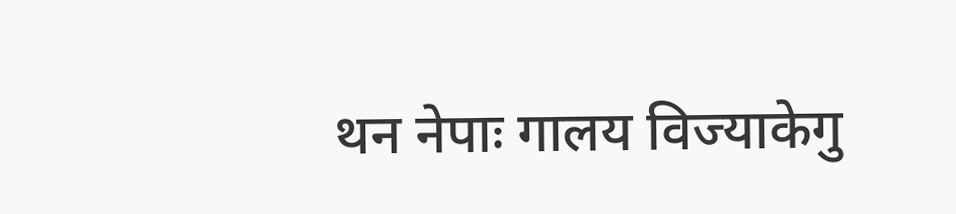थन नेपाः गालय विज्याकेगु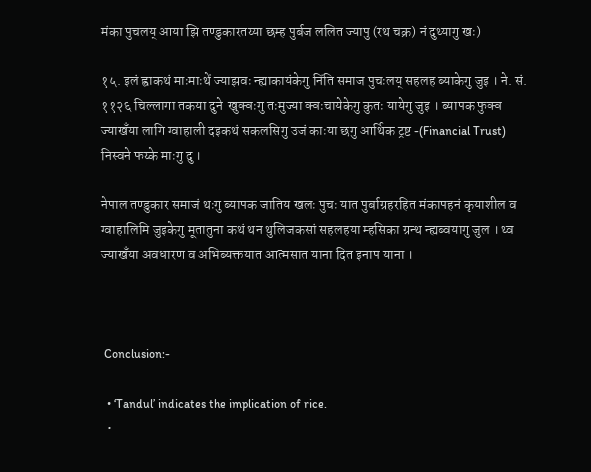मंका पुचलय् आया झि तण्डुकारतय्या छम्ह पुर्बज ललित ज्यापु (रथ चक्र) नं दुथ्यागु खः)

१५. इलं ह्वाकथं माःमाःथें ज्याझवः न्ह्याकायंकेगु निंति समाज पुचःलय् सहलह ब्याकेगु जुइ । ने. सं. ११२६ चिल्लागा तकया दुने  खुक्वःगु तःमुज्या क्वःचायेकेगु कुतः यायेगु जुइ । ब्यापक फुक्व ज्याखँया लागि ग्वाहाली दइकथं सकलसिगु उजं काःया छगु आर्थिक ट्रष्ट -(Financial Trust) निस्वने फय्के माःगु दु ।

नेपाल तण्डुकार समाजं थःगु ब्यापक जातिय खलः पुचः यात पुर्बाग्रहरहित मंकापहनं कृयाशील व ग्वाहालिमि जुइकेगु मूतातुना कथं थन थुलिजकसां सहलहया म्हसिका ग्रन्थ न्ह्यब्वयागु जुल । थ्व ज्याखँया अवधारण व अभिब्यक्तयात आत्मसात याना दित इनाप याना ।



 Conclusion:-

  • ‘Tandul’ indicates the implication of rice.
  •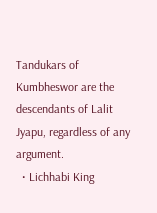Tandukars of Kumbheswor are the descendants of Lalit Jyapu, regardless of any argument.
  • Lichhabi King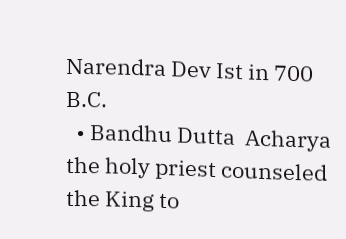Narendra Dev Ist in 700 B.C.
  • Bandhu Dutta  Acharya the holy priest counseled the King to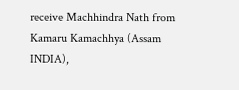receive Machhindra Nath from Kamaru Kamachhya (Assam INDIA),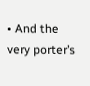• And the very porter’s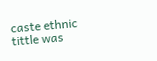caste ethnic tittle was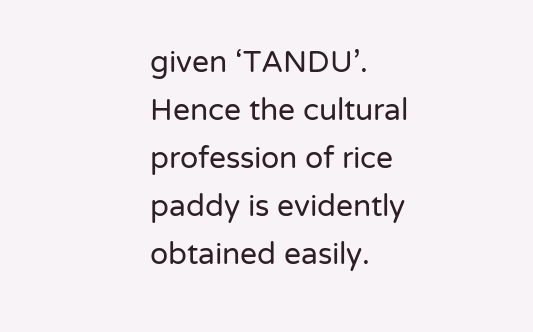given ‘TANDU’. Hence the cultural profession of rice paddy is evidently obtained easily.